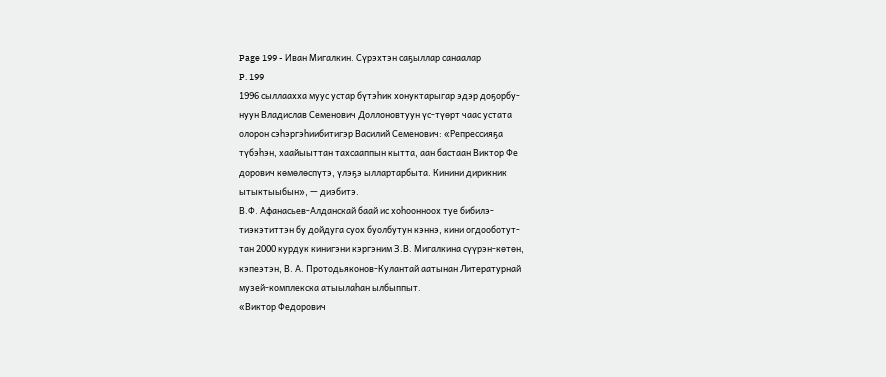Page 199 - Иван Мигалкин. Сүрэхтэн саҕыллар санаалар
P. 199
1996 сыллаахха муус устар бүтэһик хонуктарыгар эдэр доҕорбу-
нуун Владислав Семенович Доллоновтуун үс-түөрт чаас устата
олорон сэһэргэһиибитигэр Василий Семенович: «Репрессияҕа
түбэһэн, хаайыыттан тахсааппын кытта, аан бастаан Виктор Фе
дорович көмөлөспүтэ, үлэҕэ ыллартарбыта. Кинини дирикник
ытыктыыбын», — диэбитэ.
В.Ф. Афанасьев-Алданскай баай ис хоһоонноох туе бибилэ-
тиэкэтиттэн бу дойдуга суох буолбутун кэннэ, кини огдооботут-
тан 2000 курдук кинигэни кэргэним З.В. Мигалкина сүүрэн-көтөн,
кэпеэтэн, В. А. Протодьяконов-Кулантай аатынан Литературнай
музей-комплекска атыылаһан ылбыппыт.
«Виктор Федорович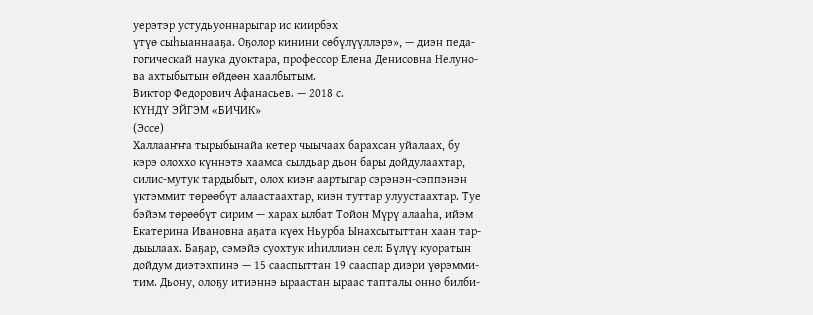уерэтэр устудьуоннарыгар ис киирбэх
үтүө сыһыаннааҕа. Оҕолор кинини сөбүлүүллэрэ», — диэн педа-
гогическай наука дуоктара, профессор Елена Денисовна Нелуно-
ва ахтыбытын өйдөөн хаалбытым.
Виктор Федорович Афанасьев. — 2018 с.
КҮНДҮ ЭЙГЭМ «БИЧИК»
(Эссе)
Халлааҥҥа тырыбынайа кетер чыычаах барахсан уйалаах, бу
кэрэ олоххо күннэтэ хаамса сылдьар дьон бары дойдулаахтар,
силис-мутук тардыбыт, олох киэҥ аартыгар сэрэнэн-сэппэнэн
үктэммит төрөөбүт алаастаахтар, киэн туттар улуустаахтар. Туе
бэйэм төрөөбүт сирим — харах ылбат Тойон Мүрү алааһа, ийэм
Екатерина Ивановна аҕата күөх Ньурба Ынахсытыттан хаан тар-
дыылаах. Баҕар, сэмэйэ суохтук иһиллиэн сел: Бүлүү куоратын
дойдум диэтэхпинэ — 15 сааспыттан 19 сааспар диэри үөрэмми-
тим. Дьону, олоҕу итиэннэ ыраастан ыраас тапталы онно билби-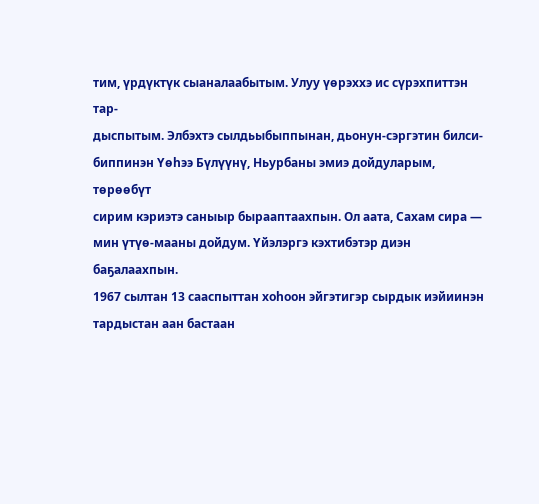тим, үрдүктүк сыаналаабытым. Улуу үөрэххэ ис сүрэхпиттэн тар-
дыспытым. Элбэхтэ сылдьыбыппынан, дьонун-сэргэтин билси-
биппинэн Үөһээ Бүлүүнү, Ньурбаны эмиэ дойдуларым, төрөөбүт
сирим кэриэтэ саныыр бырааптаахпын. Ол аата, Сахам сира —
мин үтүө-мааны дойдум. Үйэлэргэ кэхтибэтэр диэн баҕалаахпын.
1967 сылтан 13 сааспыттан хоһоон эйгэтигэр сырдык иэйиинэн
тардыстан аан бастаан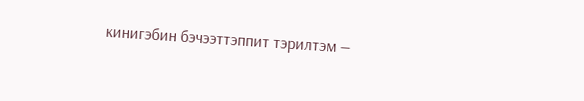кинигэбин бэчээттэппит тэрилтэм —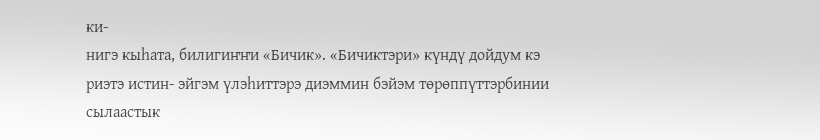ки-
нигэ кыһата, билигиҥҥи «Бичик». «Бичиктэри» күндү дойдум кэ
риэтэ истин- эйгэм үлэһиттэрэ диэммин бэйэм төрөппүттэрбинии
сылаастык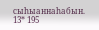сыһыаннаһабын.
13* 195